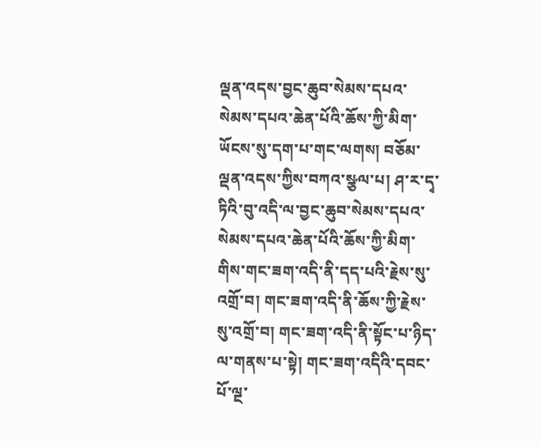ལྡན་འདས་བྱང་ཆུབ་སེམས་དཔའ་སེམས་དཔའ་ཆེན་པོའི་ཆོས་ཀྱི་མིག་ཡོངས་སུ་དག་པ་གང་ལགས། བཅོམ་ལྡན་འདས་ཀྱིས་བཀའ་སྩལ་པ། ཤ་ར་དྭ་ཏིའི་བུ་འདི་ལ་བྱང་ཆུབ་སེམས་དཔའ་སེམས་དཔའ་ཆེན་པོའི་ཆོས་ཀྱི་མིག་གིས་གང་ཟག་འདི་ནི་དད་པའི་རྗེས་སུ་འགྲོ་བ། གང་ཟག་འདི་ནི་ཆོས་ཀྱི་རྗེས་སུ་འགྲོ་བ། གང་ཟག་འདི་ནི་སྟོང་པ་ཉིད་ལ་གནས་པ་སྟེ། གང་ཟག་འདིའི་དབང་པོ་ལྔ་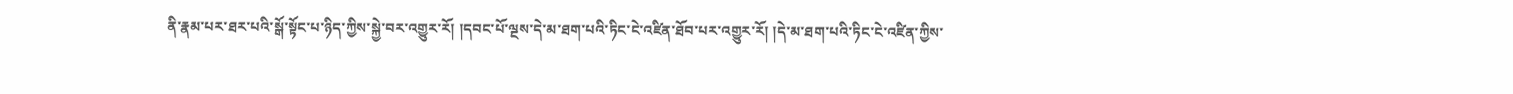ནི་རྣམ་པར་ཐར་པའི་སྒོ་སྟོང་པ་ཉིད་ཀྱིས་སྐྱེ་བར་འགྱུར་རོ། །དབང་པོ་ལྔས་དེ་མ་ཐག་པའི་ཏིང་ངེ་འཛིན་ཐོབ་པར་འགྱུར་རོ། །དེ་མ་ཐག་པའི་ཏིང་ངེ་འཛིན་ཀྱིས་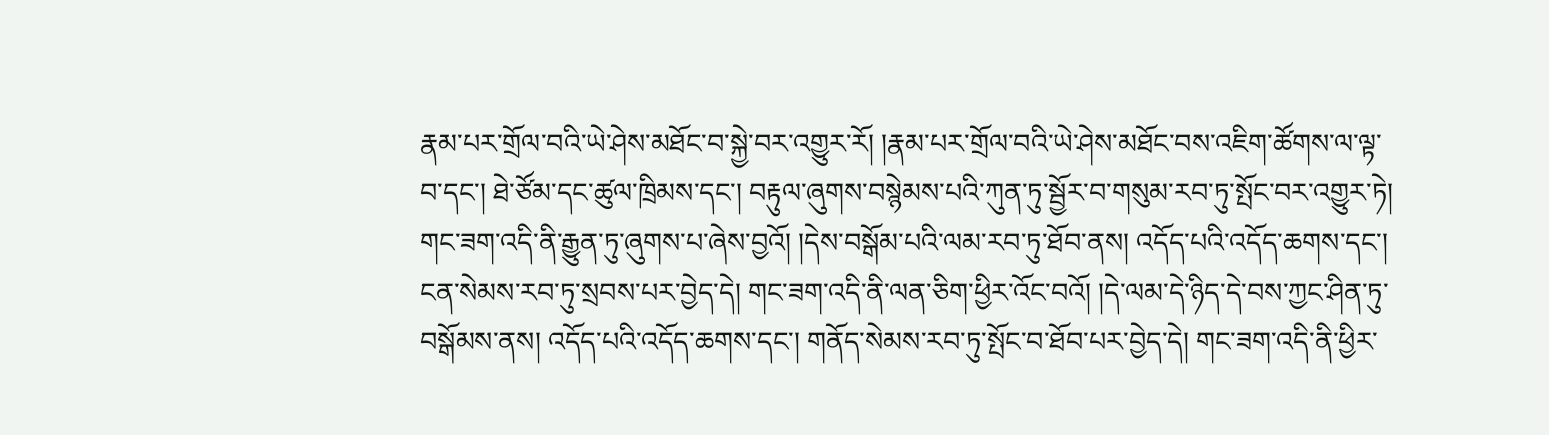རྣམ་པར་གྲོལ་བའི་ཡེ་ཤེས་མཐོང་བ་སྐྱེ་བར་འགྱུར་རོ། །རྣམ་པར་གྲོལ་བའི་ཡེ་ཤེས་མཐོང་བས་འཇིག་ཚོགས་ལ་ལྟ་བ་དང་། ཐེ་ཙོམ་དང་ཚུལ་ཁྲིམས་དང་། བརྟུལ་ཞུགས་བསྙེམས་པའི་ཀུན་ཏུ་སྦྱོར་བ་གསུམ་རབ་ཏུ་སྤོང་བར་འགྱུར་ཏེ། གང་ཟག་འདི་ནི་རྒྱུན་ཏུ་ཞུགས་པ་ཞེས་བྱའོ། །དེས་བསྒོམ་པའི་ལམ་རབ་ཏུ་ཐོབ་ནས། འདོད་པའི་འདོད་ཆགས་དང་། ངན་སེམས་རབ་ཏུ་སྲབས་པར་བྱེད་དེ། གང་ཟག་འདི་ནི་ལན་ཅིག་ཕྱིར་འོང་བའོ། །དེ་ལམ་དེ་ཉིད་དེ་བས་ཀྱང་ཤིན་ཏུ་བསྒོམས་ནས། འདོད་པའི་འདོད་ཆགས་དང་། གནོད་སེམས་རབ་ཏུ་སྤོང་བ་ཐོབ་པར་བྱེད་དེ། གང་ཟག་འདི་ནི་ཕྱིར་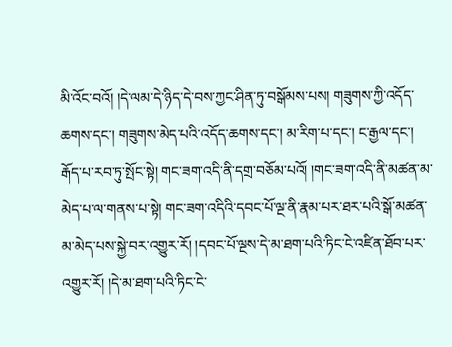མི་འོང་བའོ། །དེ་ལམ་དེ་ཉིད་དེ་བས་ཀྱང་ཤིན་ཏུ་བསྒོམས་པས། གཟུགས་ཀྱི་འདོད་ཆགས་དང་། གཟུགས་མེད་པའི་འདོད་ཆགས་དང་། མ་རིག་པ་དང་། ང་རྒྱལ་དང་། རྒོད་པ་རབ་ཏུ་སྤོང་སྟེ། གང་ཟག་འདི་ནི་དགྲ་བཅོམ་པའོ། །གང་ཟག་འདི་ནི་མཚན་མ་མེད་པ་ལ་གནས་པ་སྟེ། གང་ཟག་འདིའི་དབང་པོ་ལྔ་ནི་རྣམ་པར་ཐར་པའི་སྒོ་མཚན་མ་མེད་པས་སྐྱེ་བར་འགྱུར་རོ། །དབང་པོ་ལྔས་དེ་མ་ཐག་པའི་ཏིང་ངེ་འཛིན་ཐོབ་པར་འགྱུར་རོ། །དེ་མ་ཐག་པའི་ཏིང་ངེ་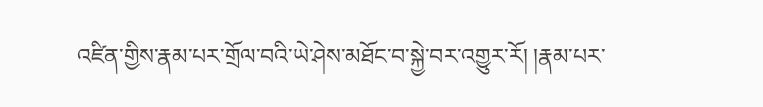འཛིན་གྱིས་རྣམ་པར་གྲོལ་བའི་ཡེ་ཤེས་མཐོང་བ་སྐྱེ་བར་འགྱུར་རོ། །རྣམ་པར་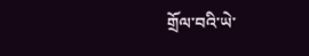གྲོལ་བའི་ཡེ་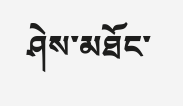ཤེས་མཐོང་